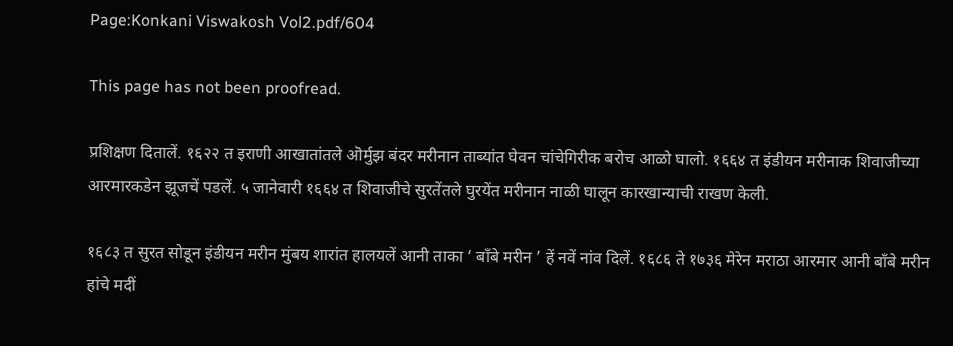Page:Konkani Viswakosh Vol2.pdf/604

This page has not been proofread.

प्रशिक्षण दितालें. १६२२ त इराणी आखातांतले ऒर्मुझ बंदर मरीनान ताब्यांत घेवन चांचेगिरीक बरोच आळो घालो. १६६४ त इंडीयन मरीनाक शिवाजीच्या आरमारकडेन झूजचें पडलें. ५ जानेवारी १६६४ त शिवाजीचे सुरतेंतले घुरयेंत मरीनान नाळी घालून कारखान्याची राखण केली.

१६८३ त सुरत सोडून इंडीयन मरीन मुंबय शारांत हालयलें आनी ताका ‘ बॉंबे मरीन ’ हें नवें नांव दिलें. १६८६ ते १७३६ मेरेन मराठा आरमार आनी बॉंबे मरीन हांचे मदीं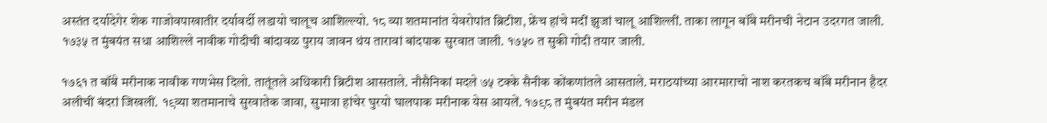अस्तंत दर्यादेगेर शेक गाजोवपाखातीर दर्यावर्दी लडायो चालूच आशिल्ल्यो. १८ व्या शतमानांत येवरोपांत ब्रिटीश, फ्रेंच हांचे मदीं झुजां चालू आशिल्लीं. ताका लागून बॉंबे मरीनची नेटान उदरगत जाली. १७३५ त मुंबयंत सधा आशिल्ले नावीक गोदीची बांदावळ पुराय जावन थंय तारावां बांदपाक सुरवात जाली. १७५० त सुकी गोदी तयार जाली.

१७६१ त बॉंबे मरीनाक नावीक गणभेस दिलो. तातूंतले अधिकारी ब्रिटीश आसताले. नौसैनिकां मदले ७५ टक्के सैनीक कोंकणांतले आसताले. मराठयांच्या आरमाराचो नाश करतकच बॉंबे मरीनान हैदर अलीचीं बंदरां जिखलीं. १९व्या शतमानाचे सुरवातेक जावा, सुमात्रा हांचेर घुरयो घालपाक मरीनाक येस आयलें. १७९८ त मुंबयंत मरीन मंडल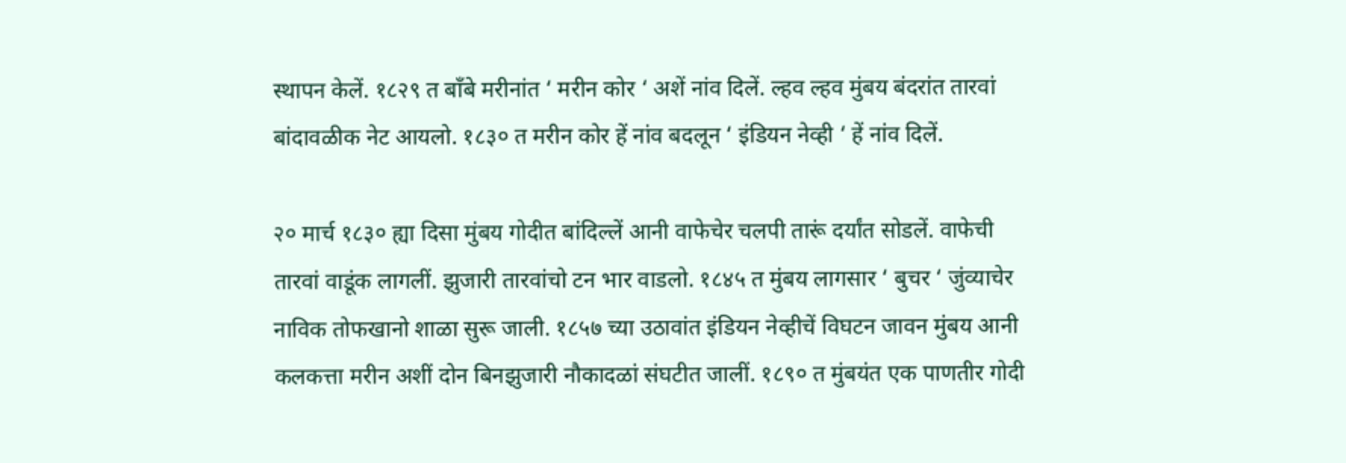स्थापन केलें. १८२९ त बॉंबे मरीनांत ‘ मरीन कोर ‘ अशें नांव दिलें. ल्हव ल्हव मुंबय बंदरांत तारवां बांदावळीक नेट आयलो. १८३० त मरीन कोर हें नांव बदलून ‘ इंडियन नेव्ही ‘ हें नांव दिलें.

२० मार्च १८३० ह्या दिसा मुंबय गोदीत बांदिल्लें आनी वाफेचेर चलपी तारूं दर्यांत सोडलें. वाफेची तारवां वाडूंक लागलीं. झुजारी तारवांचो टन भार वाडलो. १८४५ त मुंबय लागसार ‘ बुचर ‘ जुंव्याचेर नाविक तोफखानो शाळा सुरू जाली. १८५७ च्या उठावांत इंडियन नेव्हीचें विघटन जावन मुंबय आनी कलकत्ता मरीन अशीं दोन बिनझुजारी नौकादळां संघटीत जालीं. १८९० त मुंबयंत एक पाणतीर गोदी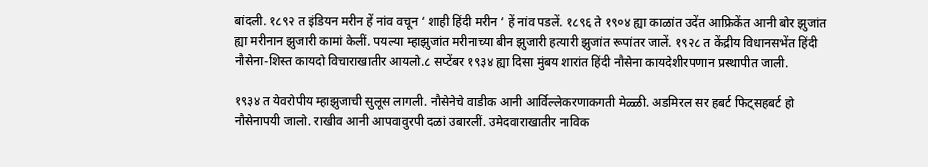बांदली. १८९२ त इंडियन मरीन हें नांव वचून ‘ शाही हिंदी मरीन ‘ हें नांव पडलें. १८९६ ते १९०४ ह्या काळांत उदेंत आफ्रिकेंत आनी बोर झुजांत ह्या मरीनान झुजारी कामां केलीं. पयल्या म्हाझुजांत मरीनाच्या बीन झुजारी हत्यारी झुजांत रूपांतर जालें. १९२८ त केंद्रीय विधानसभेंत हिंदी नौसेना-शिस्त कायदो विचाराखातीर आयलो.८ सप्टेंबर १९३४ ह्या दिसा मुंबय शारांत हिंदी नौसेना कायदेशीरपणान प्रस्थापीत जाली.

१९३४ त येवरोपीय म्हाझुजाची सुलूस लागली. नौसेनेचे वाडीक आनी आर्विल्लेकरणाकगती मेळ्ळी. अडमिरल सर हबर्ट फिट्सहबर्ट हो नौसेनापयी जालो. राखीव आनी आपवावुरपी दळां उबारलीं. उमेदवाराखातीर नाविक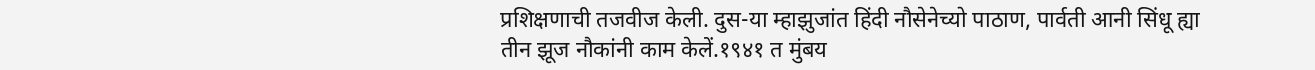प्रशिक्षणाची तजवीज केली. दुस-या म्हाझुजांत हिंदी नौसेनेच्यो पाठाण, पार्वती आनी सिंधू ह्या तीन झूज नौकांनी काम केलें.१९४१ त मुंबय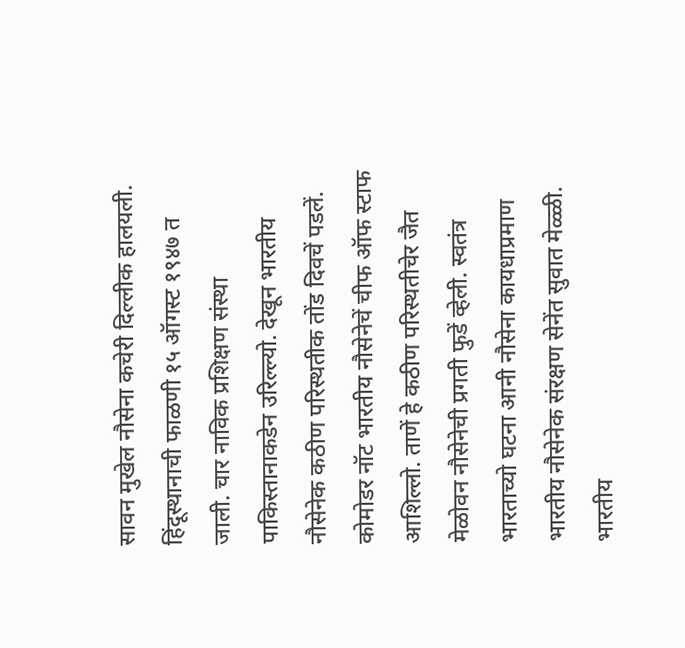सावन मुखेल नौसेना कचेरी दिल्लीक हालयली. हिंदूस्थानाची फाळणी १५ ऑगस्ट १९४७ त जाली. चार नाविक प्रशिक्षण संस्था पाकिस्तानाकडेन उरिल्ल्यो. देखून भारतीय नौसेनेक कठीण परिस्थतीक तोंड दिवचें पडलें. कोमोडर नॉट भारतीय नौसेनेचें चीफ ऑफ स्टाफ आशिल्लो. ताणें हे कठीण परिस्थतीचेर जैत मेळोवन नौसेनेची प्रगती फुडें व्हेली. स्वतंत्र भारताच्यो घटना आनी नौसेना कायधाप्रमाण भारतीय नौसेनेक संरक्षण सेनेंत सुवात मेळ्ळी. भारतीय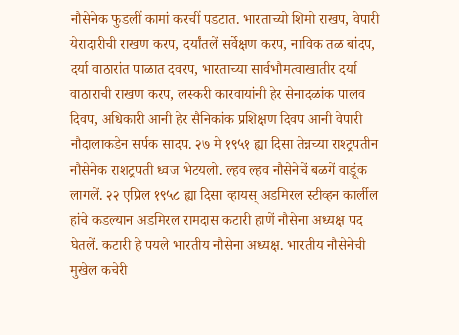नौसेनेक फुडलीं कामां करचीं पडटात. भारताच्यो शिमो राखप, वेपारी येरादारीची राखण करप, दर्यांतलें सर्वेक्षण करप, नाविक तळ बांदप, दर्या वाठारांत पाळात दवरप, भारताच्या सार्वभौमत्वाखातीर दर्या वाठाराची राखण करप, लस्करी कारवायांनी हेर सेनादळांक पालव दिवप, अधिकारी आनी हेर सैनिकांक प्रशिक्षण दिवप आनी वेपारी नौदालाकडेन सर्पक सादप. २७ मे १९५१ ह्या दिसा तेन्नच्या राश्ट्रपतीन नौसेनेक राशट्रपती ध्वज भेटयलो. ल्हव ल्हव नौसेनेचें बळगें वाडूंक लागलें. २२ एप्रिल १९५८ ह्या दिसा व्हायस् अडमिरल स्टीव्हन कार्लील हांचे कडल्यान अडमिरल रामदास कटारी हाणें नौसेना अध्यक्ष पद घेतलें. कटारी हे पयले भारतीय नौसेना अध्यक्ष. भारतीय नौसेनेची मुखेल कचेरी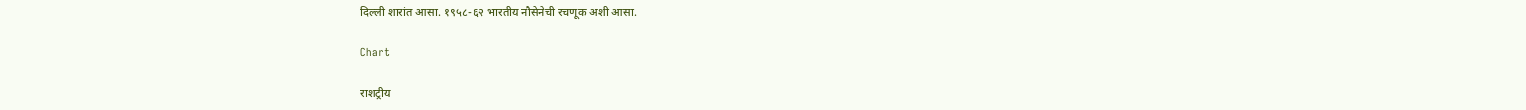दिल्ली शारांत आसा. १९५८-६२ भारतीय नौसेनेची रचणूक अशी आसा.

Chart

राशट्रीय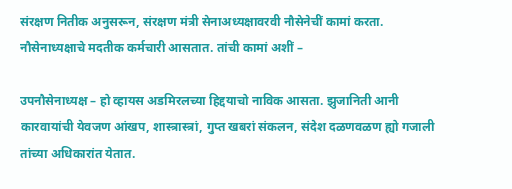संरक्षण नितीक अनुसरून, संरक्षण मंत्री सेनाअध्यक्षावरवी नौसेनेचीं कामां करता. नौसेनाध्यक्षाचे मदतीक कर्मचारी आसतात. तांची कामां अशीं –

उपनौसेनाध्यक्ष – हो व्हायस अडमिरलच्या हिद्दयाचो नाविक आसता. झुजानिती आनी कारवायांची येवजण आंखप, शास्त्रास्त्रां, गुप्त खबरां संकलन, संदेश दळणवळण ह्यो गजाली तांच्या अधिकारांत येतात.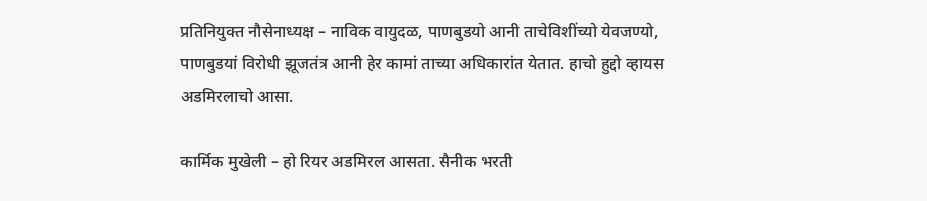प्रतिनियुक्त नौसेनाध्यक्ष – नाविक वायुदळ, पाणबुडयो आनी ताचेविशींच्यो येवजण्यो, पाणबुडयां विरोधी झूजतंत्र आनी हेर कामां ताच्या अधिकारांत येतात. हाचो हुद्दो व्हायस अडमिरलाचो आसा.

कार्मिक मुखेली – हो रियर अडमिरल आसता. सैनीक भरती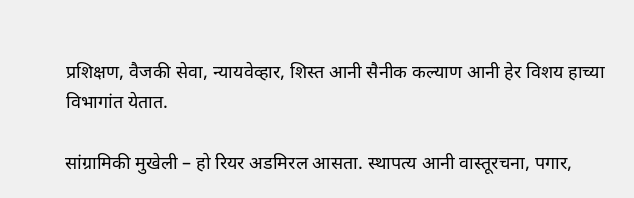प्रशिक्षण, वैजकी सेवा, न्यायवेव्हार, शिस्त आनी सैनीक कल्याण आनी हेर विशय हाच्या विभागांत येतात.

सांग्रामिकी मुखेली – हो रियर अडमिरल आसता. स्थापत्य आनी वास्तूरचना, पगार,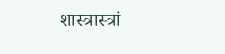शास्त्रास्त्रां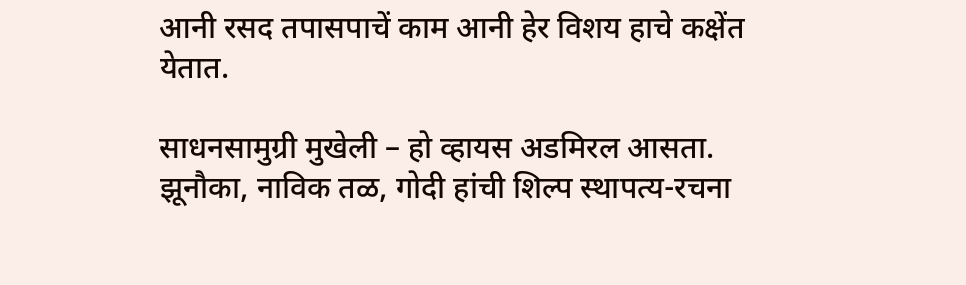आनी रसद तपासपाचें काम आनी हेर विशय हाचे कक्षेंत येतात.

साधनसामुग्री मुखेली – हो व्हायस अडमिरल आसता. झूनौका, नाविक तळ, गोदी हांची शिल्प स्थापत्य-रचना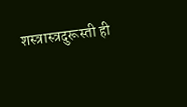शस्त्रास्त्रदुरूस्ती ही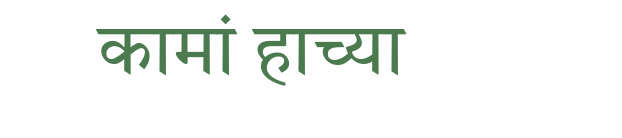कामां हाच्या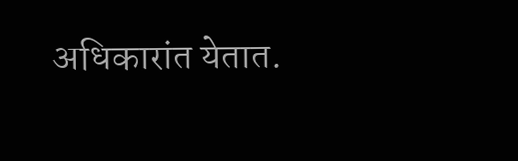अधिकारांत येतात.